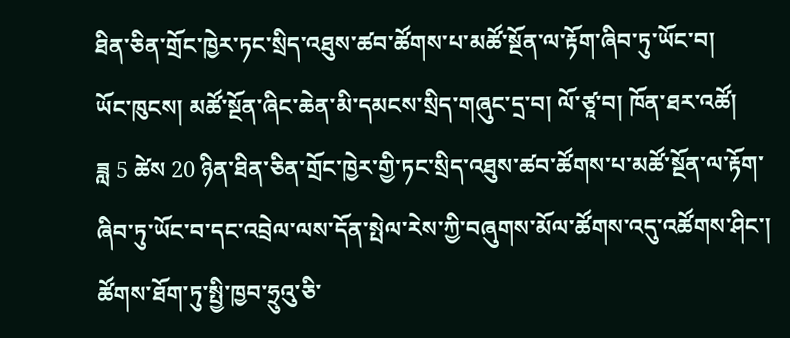ཐིན་ཅིན་གྲོང་ཁྱེར་ཏང་སྲིད་འཐུས་ཚབ་ཚོགས་པ་མཚོ་སྔོན་ལ་རྟོག་ཞིབ་ཏུ་ཡོང་བ།
ཡོང་ཁུངས། མཚོ་སྔོན་ཞིང་ཆེན་མི་དམངས་སྲིད་གཞུང་དྲ་བ། ལོ་ཙཱ་བ། ཁོན་ཐར་འཚོ།
ཟླ 5 ཚེས 20 ཉིན་ཐིན་ཅིན་གྲོང་ཁྱེར་གྱི་ཏང་སྲིད་འཐུས་ཚབ་ཚོགས་པ་མཚོ་སྔོན་ལ་རྟོག་ཞིབ་ཏུ་ཡོང་བ་དང་འབྲེལ་ལས་དོན་སྤེལ་རེས་ཀྱི་བཞུགས་མོལ་ཚོགས་འདུ་འཚོགས་ཤིང་། ཚོགས་ཐོག་ཏུ་སྤྱི་ཁྱབ་ཧྲུའུ་ཅི་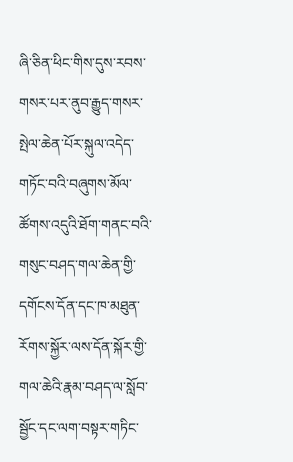ཞི་ཅིན་ཕིང་གིས་དུས་རབས་གསར་པར་ནུབ་རྒྱུད་གསར་སྤེལ་ཆེན་པོར་སྐུལ་འདེད་གཏོང་བའི་བཞུགས་མོལ་ཚོགས་འདུའི་ཐོག་གནང་བའི་གསུང་བཤད་གལ་ཆེན་གྱི་དགོངས་དོན་དང་ཁ་མཐུན་རོགས་སྐྱོར་ལས་དོན་སྐོར་གྱི་གལ་ཆེའི་རྣམ་བཤད་ལ་སློབ་སྦྱོང་དང་ལག་བསྟར་གཏིང་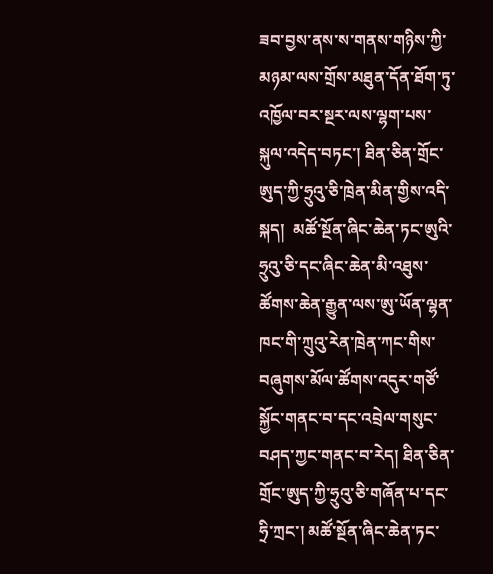ཟབ་བྱས་ནས་ས་གནས་གཉིས་ཀྱི་མཉམ་ལས་གྲོས་མཐུན་དོན་ཐོག་ཏུ་འཁྱོལ་བར་སྔར་ལས་ལྷག་པས་སྐུལ་འདེད་བཏང་། ཐིན་ཅིན་གྲོང་ཨུད་ཀྱི་ཧྲུའུ་ཅི་ཁྲེན་མིན་གྱིས་འདི་སྐད།  མཚོ་སྔོན་ཞིང་ཆེན་ཏང་ཨུའི་ཧྲུའུ་ཅི་དང་ཞིང་ཆེན་མི་འཐུས་ཚོགས་ཆེན་རྒྱུན་ལས་ཨུ་ཡོན་ལྷན་ཁང་གི་ཀྲུའུ་རེན་ཁྲེན་ཀང་གིས་བཞུགས་མོལ་ཚོགས་འདུར་གཙོ་སྐྱོང་གནང་བ་དང་འབྲེལ་གསུང་བཤད་ཀྱང་གནང་བ་རེད། ཐིན་ཅིན་གྲོང་ཨུད་ཀྱི་ཧྲུའུ་ཅི་གཞོན་པ་དང་ཧྲི་ཀྲང་། མཚོ་སྔོན་ཞིང་ཆེན་ཏང་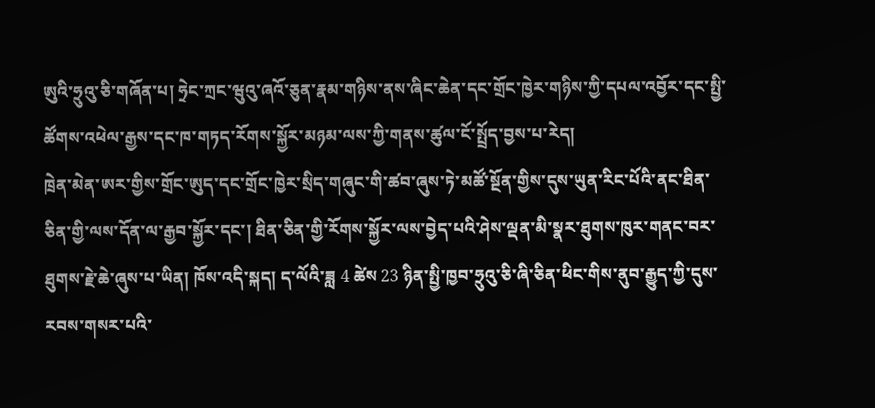ཨུའི་ཧྲུའུ་ཅི་གཞོན་པ། ཧྲེང་ཀྲང་ཝུའུ་ཞའོ་ཅུན་རྣམ་གཉིས་ནས་ཞིང་ཆེན་དང་གྲོང་ཁྱེར་གཉིས་ཀྱི་དཔལ་འབྱོར་དང་སྤྱི་ཚོགས་འཕེལ་རྒྱས་དང་ཁ་གཏད་རོགས་སྐྱོར་མཉམ་ལས་ཀྱི་གནས་ཚུལ་ངོ་སྤྲོད་བྱས་པ་རེད།
ཁྲེན་མེན་ཨར་གྱིས་གྲོང་ཨུད་དང་གྲོང་ཁྱེར་སྲིད་གཞུང་གི་ཚབ་ཞུས་ཏེ་མཚོ་སྔོན་གྱིས་དུས་ཡུན་རིང་པོའི་ནང་ཐིན་ཅིན་གྱི་ལས་དོན་ལ་རྒྱབ་སྐྱོར་དང་། ཐིན་ཅིན་གྱི་རོགས་སྐྱོར་ལས་བྱེད་པའི་ཤེས་ལྡན་མི་སྣར་ཐུགས་ཁུར་གནང་བར་ཐུགས་རྗེ་ཆེ་ཞུས་པ་ཡིན། ཁོས་འདི་སྐད། ད་ལོའི་ཟླ 4 ཚེས 23 ཉིན་སྤྱི་ཁྱབ་ཧྲུའུ་ཅི་ཞི་ཅིན་ཕིང་གིས་ནུབ་རྒྱུད་ཀྱི་དུས་རབས་གསར་པའི་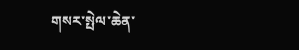གསར་སྤེལ་ཆེན་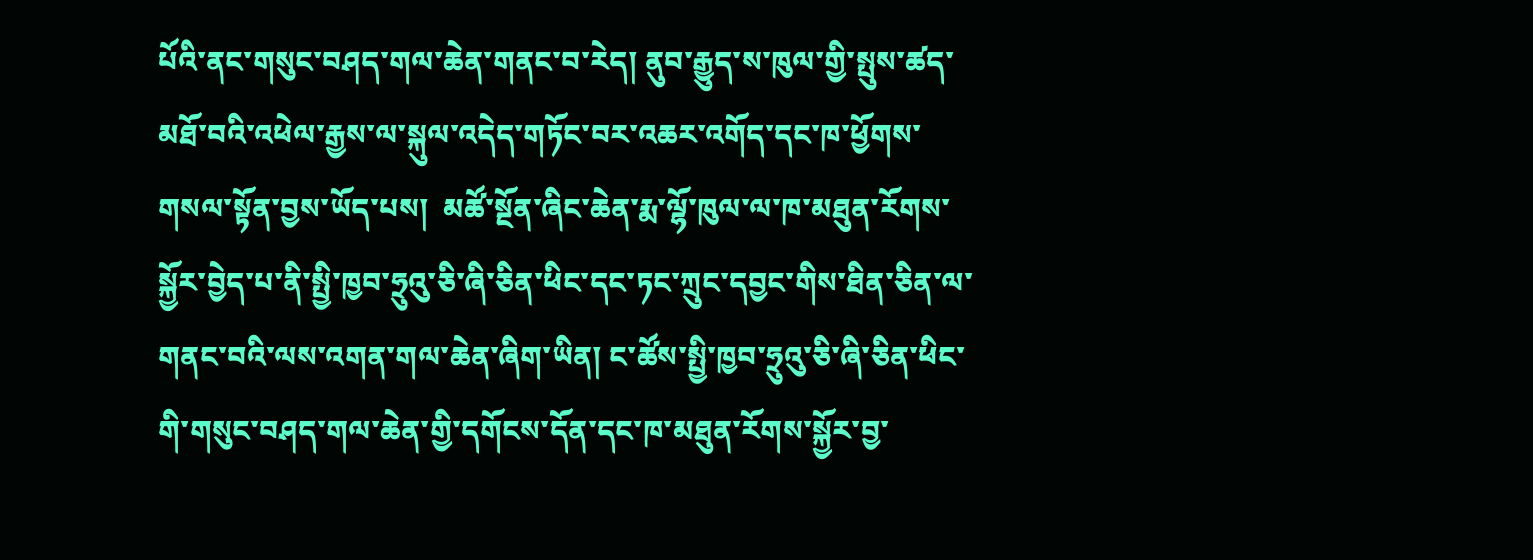པོའི་ནང་གསུང་བཤད་གལ་ཆེན་གནང་བ་རེད། ནུབ་རྒྱུད་ས་ཁུལ་གྱི་སྤུས་ཚད་མཐོ་བའི་འཕེལ་རྒྱས་ལ་སྐུལ་འདེད་གཏོང་བར་འཆར་འགོད་དང་ཁ་ཕྱོགས་གསལ་སྟོན་བྱས་ཡོད་པས།  མཚོ་སྔོན་ཞིང་ཆེན་རྨ་ལྷོ་ཁུལ་ལ་ཁ་མཐུན་རོགས་སྐྱོར་བྱེད་པ་ནི་སྤྱི་ཁྱབ་ཧྲུའུ་ཅི་ཞི་ཅིན་ཕིང་དང་ཏང་ཀྲུང་དབྱང་གིས་ཐིན་ཅིན་ལ་གནང་བའི་ལས་འགན་གལ་ཆེན་ཞིག་ཡིན། ང་ཚོས་སྤྱི་ཁྱབ་ཧྲུའུ་ཅི་ཞི་ཅིན་ཕིང་གི་གསུང་བཤད་གལ་ཆེན་གྱི་དགོངས་དོན་དང་ཁ་མཐུན་རོགས་སྐྱོར་བྱ་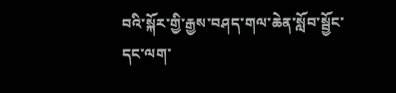བའི་སྐོར་གྱི་རྒྱས་བཤད་གལ་ཆེན་སློབ་སྦྱོང་དང་ལག་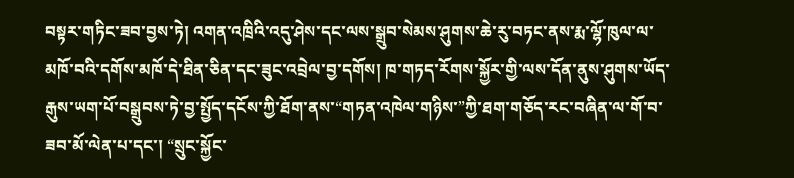བསྟར་གཏིང་ཟབ་བྱས་ཏེ། འགན་འཁྲིའི་འདུ་ཤེས་དང་ལས་སྒྲུབ་སེམས་ཤུགས་ཆེ་རུ་བཏང་ནས་རྨ་ལྷོ་ཁུལ་ལ་མཁོ་བའི་དགོས་མཁོ་དེ་ཐིན་ཅིན་དང་ཟུང་འབྲེལ་བྱ་དགོས། ཁ་གཏད་རོགས་སྐྱོར་གྱི་ལས་དོན་ནུས་ཤུགས་ཡོད་རྒུས་ཡག་པོ་བསྒྲུབས་ཏེ་བྱ་སྤྱོད་དངོས་ཀྱི་ཐོག་ནས་“གཏན་འཁེལ་གཉིས་”ཀྱི་ཐག་གཅོད་རང་བཞིན་ལ་གོ་བ་ཟབ་མོ་ལེན་པ་དང་། “སྲུང་སྐྱོང་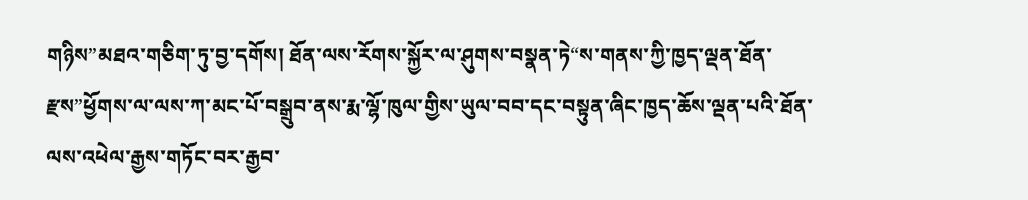གཉིས”མཐའ་གཅིག་ཏུ་བྱ་དགོས། ཐོན་ལས་རོགས་སྐྱོར་ལ་ཤུགས་བསྣན་ཏེ“ས་གནས་ཀྱི་ཁྱད་ལྡན་ཐོན་རྫས”ཕྱོགས་ལ་ལས་ཀ་མང་པོ་བསྒྲུབ་ནས་རྨ་ལྷོ་ཁུལ་གྱིས་ཡུལ་བབ་དང་བསྟུན་ཞིང་ཁྱད་ཆོས་ལྡན་པའི་ཐོན་ལས་འཕེལ་རྒྱས་གཏོང་བར་རྒྱབ་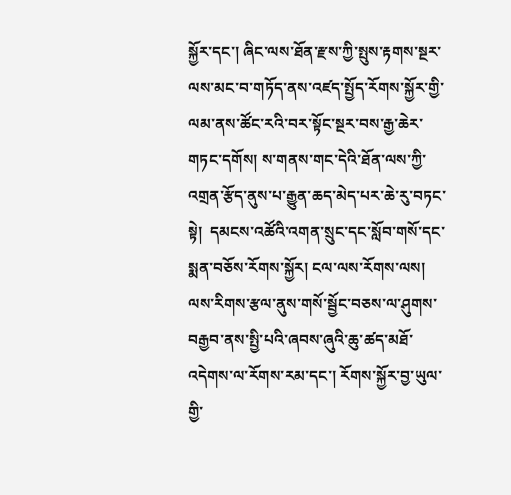སྐྱོར་དང་། ཞིང་ལས་ཐོན་རྫས་ཀྱི་སྤུས་རྟགས་སྔར་ལས་མང་བ་གཏོད་ནས་འཛད་སྤྱོད་རོགས་སྐྱོར་གྱི་ལམ་ནས་ཚོང་རའི་བར་སྟོང་སྔར་བས་རྒྱ་ཆེར་གཏང་དགོས། ས་གནས་གང་དེའི་ཐོན་ལས་ཀྱི་འགྲན་རྩོད་ནུས་པ་རྒྱུན་ཆད་མེད་པར་ཆེ་རུ་བཏང་སྟེ།  དམངས་འཚོའི་འགན་སྲུང་དང་སློབ་གསོ་དང་སྨན་བཅོས་རོགས་སྐྱོར། ངལ་ལས་རོགས་ལས། ལས་རིགས་རྩལ་ནུས་གསོ་སྦྱོང་བཅས་ལ་ཤུགས་བརྒྱབ་ནས་སྤྱི་པའི་ཞབས་ཞུའི་ཆུ་ཚད་མཐོ་འདེགས་ལ་རོགས་རམ་དང་། རོགས་སྐྱོར་བྱ་ཡུལ་གྱི་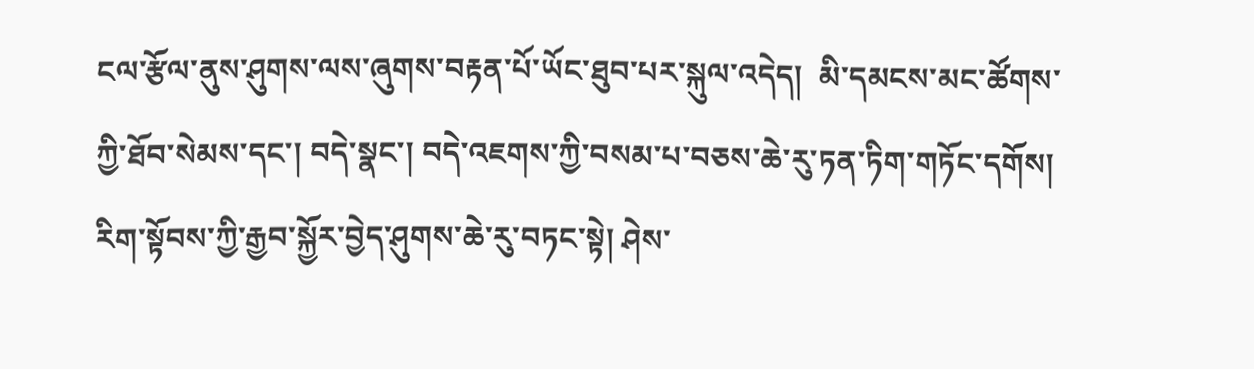ངལ་རྩོལ་ནུས་ཤུགས་ལས་ཞུགས་བརྟན་པོ་ཡོང་ཐུབ་པར་སྐུལ་འདེད།  མི་དམངས་མང་ཚོགས་ཀྱི་ཐོབ་སེམས་དང་། བདེ་སྣང་། བདེ་འཇགས་ཀྱི་བསམ་པ་བཅས་ཆེ་རུ་ཏན་ཏིག་གཏོང་དགོས། རིག་སྟོབས་ཀྱི་རྒྱབ་སྐྱོར་བྱེད་ཤུགས་ཆེ་རུ་བཏང་སྟེ། ཤེས་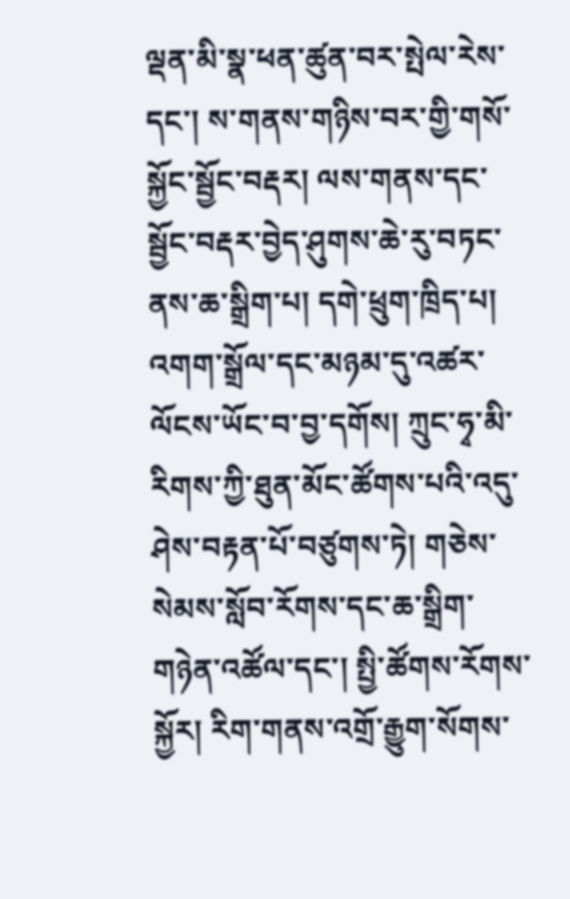ལྡན་མི་སྣ་ཕན་ཚུན་བར་སྤེལ་རེས་དང་། ས་གནས་གཉིས་བར་གྱི་གསོ་སྐྱོང་སྦྱོང་བརྡར། ལས་གནས་དང་སྦྱོང་བརྡར་བྱེད་ཤུགས་ཆེ་རུ་བཏང་ནས་ཆ་སྒྲིག་པ། དགེ་ཕྲུག་ཁྲིད་པ། འགག་སྒྲོལ་དང་མཉམ་དུ་འཚར་ལོངས་ཡོང་བ་བྱ་དགོས། ཀྲུང་ཧྭ་མི་རིགས་ཀྱི་ཐུན་མོང་ཚོགས་པའི་འདུ་ཤེས་བརྟན་པོ་བཙུགས་ཏེ། གཅེས་སེམས་སློབ་རོགས་དང་ཆ་སྒྲིག་གཉེན་འཚོལ་དང་། སྤྱི་ཚོགས་རོགས་སྐྱོར། རིག་གནས་འགྲོ་རྒྱུག་སོགས་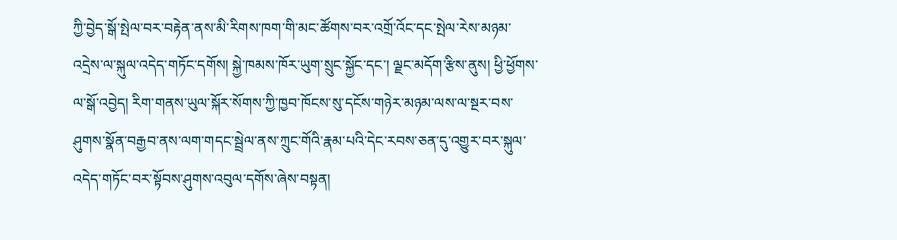ཀྱི་བྱེད་སྒོ་སྤེལ་བར་བརྟེན་ནས་མི་རིགས་ཁག་གི་མང་ཚོགས་བར་འགྲོ་འོང་དང་སྤེལ་རེས་མཉམ་འདྲེས་ལ་སྐུལ་འདེད་གཏོང་དགོས། སྐྱེ་ཁམས་ཁོར་ཡུག་སྲུང་སྐྱོང་དང་། ལྗང་མདོག་རྩིས་ནུས། ཕྱི་ཕྱོགས་ལ་སྒོ་འབྱེད། རིག་གནས་ཡུལ་སྐོར་སོགས་ཀྱི་ཁྱབ་ཁོངས་སུ་དངོས་གཉེར་མཉམ་ལས་ལ་སྔར་བས་ཤུགས་སྣོན་བརྒྱབ་ནས་ལག་གདང་སྦྲེལ་ནས་ཀྲུང་གོའི་རྣམ་པའི་དེང་རབས་ཅན་དུ་འགྱུར་བར་སྐུལ་འདེད་གཏོང་བར་སྟོབས་ཤུགས་འབུལ་དགོས་ཞེས་བསྟན།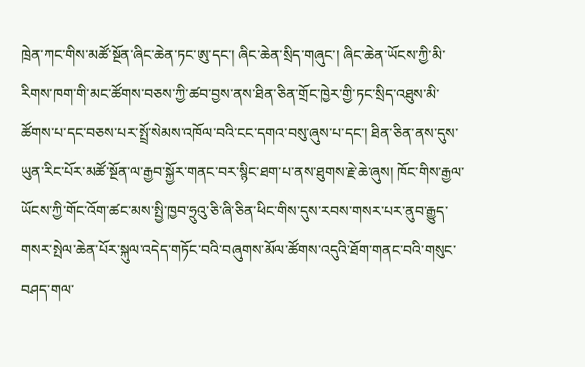ཁྲེན་ཀང་གིས་མཚོ་སྔོན་ཞིང་ཆེན་ཏང་ཨུ་དང་། ཞིང་ཆེན་སྲིད་གཞུང་། ཞིང་ཆེན་ཡོངས་ཀྱི་མི་རིགས་ཁག་གི་མང་ཚོགས་བཅས་ཀྱི་ཚབ་བྱས་ནས་ཐིན་ཅིན་གྲོང་ཁྱེར་གྱི་ཏང་སྲིད་འཐུས་མི་ཚོགས་པ་དང་བཅས་པར་སྤྲོ་སེམས་འཁོལ་བའི་ངང་དགའ་བསུ་ཞུས་པ་དང་། ཐིན་ཅིན་ནས་དུས་ཡུན་རིང་པོར་མཚོ་སྔོན་ལ་རྒྱབ་སྐྱོར་གནང་བར་སྙིང་ཐག་པ་ནས་ཐུགས་རྗེ་ཆེ་ཞུས། ཁོང་གིས་རྒྱལ་ཡོངས་ཀྱི་གོང་འོག་ཚང་མས་སྤྱི་ཁྱབ་ཧྲུའུ་ཅི་ཞི་ཅིན་ཕིང་གིས་དུས་རབས་གསར་པར་ནུབ་རྒྱུད་གསར་སྤེལ་ཆེན་པོར་སྐུལ་འདེད་གཏོང་བའི་བཞུགས་མོལ་ཚོགས་འདུའི་ཐོག་གནང་བའི་གསུང་བཤད་གལ་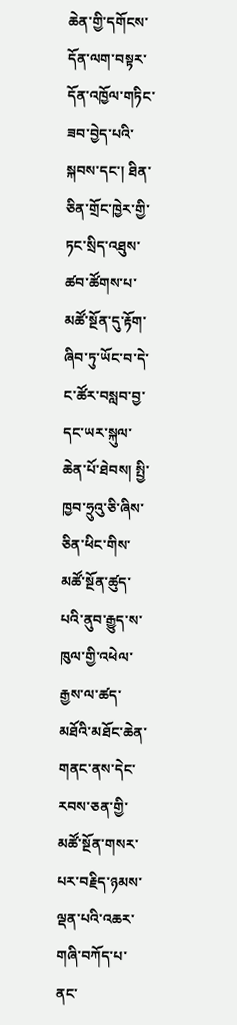ཆེན་གྱི་དགོངས་དོན་ལག་བསྟར་དོན་འཁྱོལ་གཏིང་ཟབ་བྱེད་པའི་སྐབས་དང་། ཐིན་ཅིན་གྲོང་ཁྱེར་གྱི་ཏང་སྲིད་འཐུས་ཚབ་ཚོགས་པ་མཚོ་སྔོན་དུ་རྟོག་ཞིབ་ཏུ་ཡོང་བ་དེ་ང་ཚོར་བསླབ་བྱ་དང་ཡར་སྐུལ་ཆེན་པོ་ཐེབས། སྤྱི་ཁྱབ་ཧྲུའུ་ཅི་ཞིས་ཅིན་ཕིང་གིས་མཚོ་སྔོན་ཚུད་པའི་ནུབ་རྒྱུད་ས་ཁུལ་གྱི་འཕེལ་རྒྱས་ལ་ཚད་མཐོའི་མཐོང་ཆེན་གནང་ནས་དེང་རབས་ཅན་གྱི་མཚོ་སྔོན་གསར་པར་བརྗིད་ཉམས་ལྡན་པའི་འཆར་གཞི་བཀོད་པ་ནང་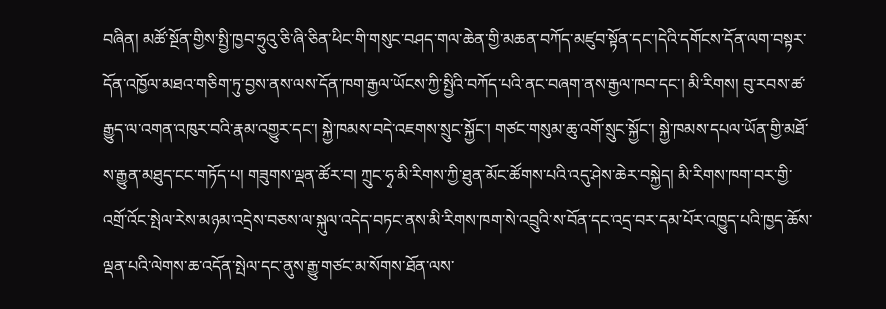བཞིན། མཚོ་སྔོན་གྱིས་སྤྱི་ཁྱབ་ཧྲུའུ་ཅི་ཞི་ཅིན་ཕིང་གི་གསུང་བཤད་གལ་ཆེན་གྱི་མཆན་བཀོད་མཛུབ་སྟོན་དང་།དེའི་དགོངས་དོན་ལག་བསྟར་དོན་འཁྱོལ་མཐའ་གཅིག་ཏུ་བྱས་ནས་ལས་དོན་ཁག་རྒྱལ་ཡོངས་ཀྱི་སྤྱིའི་བཀོད་པའི་ནང་བཞག་ནས་རྒྱལ་ཁབ་དང་། མི་རིགས། བུ་རབས་ཚ་རྒྱུད་ལ་འགན་འཁུར་བའི་རྣམ་འགྱུར་དང་། སྐྱེ་ཁམས་བདེ་འཇགས་སྲུང་སྐྱོང་། གཙང་གསུམ་ཆུ་འགོ་སྲུང་སྐྱོང་། སྐྱེ་ཁམས་དཔལ་ཡོན་གྱི་མཐོ་ས་རྒྱུན་མཐུད་ངང་གཏོད་པ། གཟུགས་ལྡན་ཚོར་བ། ཀྲུང་ཧྭ་མི་རིགས་ཀྱི་ཐུན་མོང་ཚོགས་པའི་འདུ་ཤེས་ཆེར་བསྐྱེད། མི་རིགས་ཁག་བར་གྱི་འགྲོ་འོང་སྤེལ་རེས་མཉམ་འདྲེས་བཅས་ལ་སྐུལ་འདེད་བཏང་ནས་མི་རིགས་ཁག་སེ་འབྲུའི་ས་བོན་དང་འདྲ་བར་དམ་པོར་འཁྱུད་པའི་ཁྱད་ཆོས་ལྡན་པའི་ལེགས་ཆ་འདོན་སྤེལ་དང་ནུས་རྒྱུ་གཙང་མ་སོགས་ཐོན་ལས་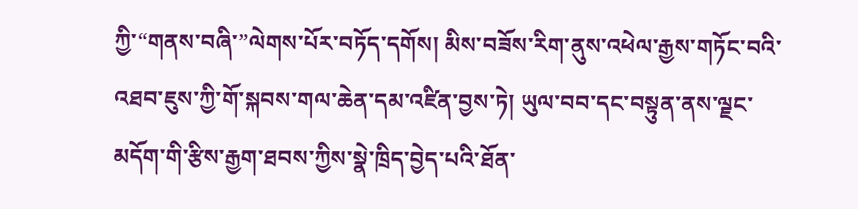ཀྱི་“གནས་བཞི་”ལེགས་པོར་བཏོད་དགོས། མིས་བཟོས་རིག་ནུས་འཕེལ་རྒྱས་གཏོང་བའི་འཐབ་ཇུས་ཀྱི་གོ་སྐབས་གལ་ཆེན་དམ་འཛིན་བྱས་ཏེ། ཡུལ་བབ་དང་བསྟུན་ནས་ལྗང་མདོག་གི་རྩིས་རྒྱག་ཐབས་ཀྱིས་སྣེ་ཁྲིད་བྱེད་པའི་ཐོན་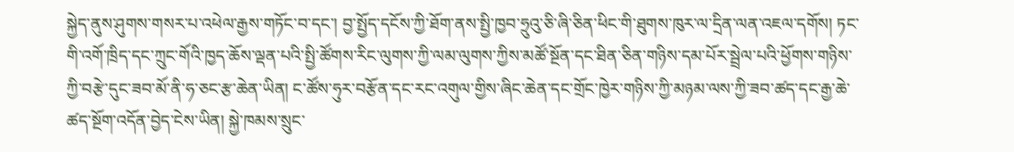སྐྱེད་ནུས་ཤུགས་གསར་པ་འཕེལ་རྒྱས་གཏོང་བ་དང་། བྱ་སྤྱོད་དངོས་ཀྱི་ཐོག་ནས་སྤྱི་ཁྱབ་ཧྲུའུ་ཅི་ཞི་ཅིན་ཕིང་གི་ཐུགས་ཁུར་ལ་དྲིན་ལན་འཇལ་དགོས། ཏང་གི་འགོ་ཁྲིད་དང་ཀྲུང་གོའི་ཁྱད་ཆོས་ལྡན་པའི་སྤྱི་ཚོགས་རིང་ལུགས་ཀྱི་ལམ་ལུགས་ཀྱིས་མཚོ་སྔོན་དང་ཐིན་ཅིན་གཉིས་དམ་པོར་སྦྲེལ་པའི་ཕྱོགས་གཉིས་ཀྱི་བརྩེ་དུང་ཟབ་མོ་ནི་ཧ་ཅང་རྩ་ཆེན་ཡིན། ང་ཚོས་ཧུར་བརྩོན་དང་རང་འགུལ་གྱིས་ཞིང་ཆེན་དང་གྲོང་ཁྱེར་གཉིས་ཀྱི་མཉམ་ལས་ཀྱི་ཟབ་ཚད་དང་རྒྱ་ཆེ་ཚད་སྔོག་འདོན་བྱེད་ངེས་ཡིན། སྐྱེ་ཁམས་སྲུང་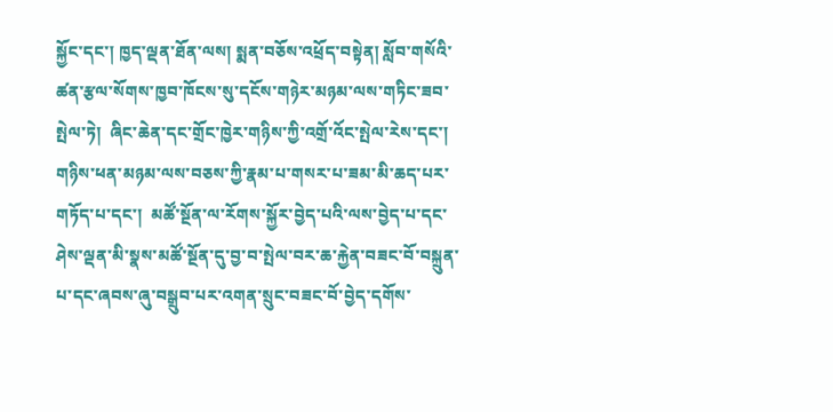སྐྱོང་དང་། ཁྱད་ལྡན་ཐོན་ལས། སྨན་བཅོས་འཕྲོད་བསྟེན། སློབ་གསོའི་ཚན་རྩལ་སོགས་ཁྱབ་ཁོངས་སུ་དངོས་གཉེར་མཉམ་ལས་གཏིང་ཟབ་སྤེལ་ཏེ།  ཞིང་ཆེན་དང་གྲོང་ཁྱེར་གཉིས་ཀྱི་འགྲོ་འོང་སྤེལ་རེས་དང་། གཉིས་ཕན་མཉམ་ལས་བཅས་ཀྱི་རྣམ་པ་གསར་པ་ཟམ་མི་ཆད་པར་གཏོད་པ་དང་།  མཚོ་སྔོན་ལ་རོགས་སྐྱོར་བྱེད་པའི་ལས་བྱེད་པ་དང་ཤེས་ལྡན་མི་སྣས་མཚོ་སྔོན་དུ་བྱ་བ་སྤེལ་བར་ཆ་རྐྱེན་བཟང་བོ་བསྐྲུན་པ་དང་ཞབས་ཞུ་བསྒྲུབ་པར་འགན་སྲུང་བཟང་བོ་བྱེད་དགོས་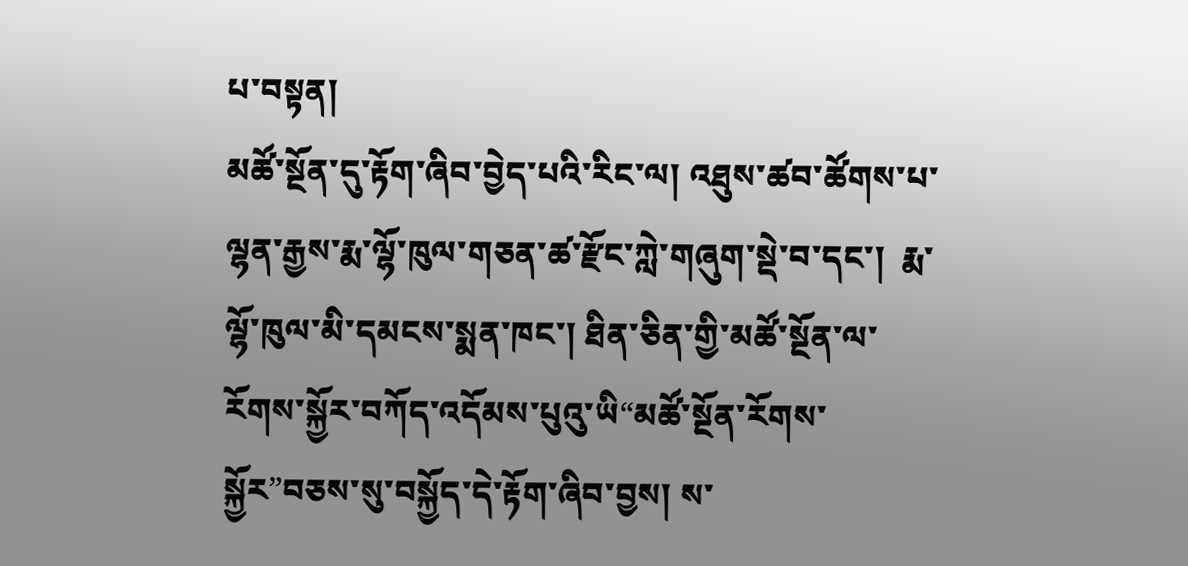པ་བསྟན།
མཚོ་སྔོན་དུ་རྟོག་ཞིབ་བྱེད་པའི་རིང་ལ། འཐུས་ཚབ་ཚོགས་པ་ལྷན་རྒྱས་རྨ་ལྷོ་ཁུལ་གཅན་ཚ་རྫོང་ཀླེ་གཞུག་སྡེ་བ་དང་།  རྨ་ལྷོ་ཁུལ་མི་དམངས་སྨན་ཁང་། ཐིན་ཅིན་གྱི་མཚོ་སྔོན་ལ་རོགས་སྐྱོར་བཀོད་འདོམས་པུའུ་ཡི“མཚོ་སྔོན་རོགས་སྐྱོར”བཅས་སུ་བསྐྱོད་དེ་རྟོག་ཞིབ་བྱས། ས་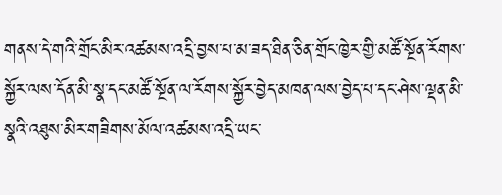གནས་དེ་གའི་གྲོང་མིར་འཚམས་འདྲི་བྱས་པ་མ་ཟད་ཐིན་ཅིན་གྲོང་ཁྱེར་གྱི་མཚོ་སྔོན་རོགས་སྐྱོར་ལས་དོན་མི་སྣ་དང་མཚོ་སྔོན་ལ་རོགས་སྐྱོར་བྱེད་མཁན་ལས་བྱེད་པ་དང་ཤེས་ལྡན་མི་སྣའི་འཐུས་མིར་གཟིགས་མོལ་འཚམས་འདྲི་ཡང་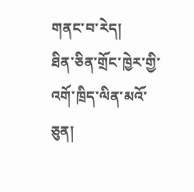གནང་བ་རེད།
ཐིན་ཅིན་གྲོང་ཁྱེར་གྱི་འགོ་ཁྲིད་ལིན་མའོ་ཅུན།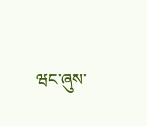ཝང་ཞུས་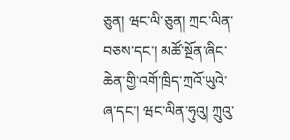ཅུན། ཝང་ལི་ཅུན། ཀྲང་ལིན་བཅས་དང་། མཚོ་སྔོན་ཞིང་ཆེན་གྱི་འགོ་ཁྲིད་ཀྲའོ་ཡུའེ་ཞ་དང་། ཝང་ལིན་ཧུའུ། ཀྲུའུ་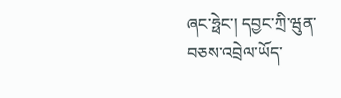ཞང་ཧྥེང་། དབྱང་ཀྲི་ཝུན་བཅས་འབྲེལ་ཡོད་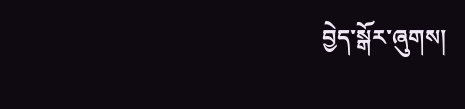བྱེད་སྒོར་ཞུགས།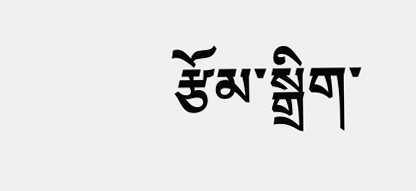རྩོམ་སྒྲིག་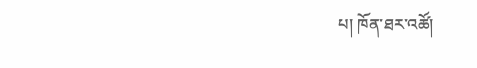པ། ཁོན་ཐར་འཚོ།